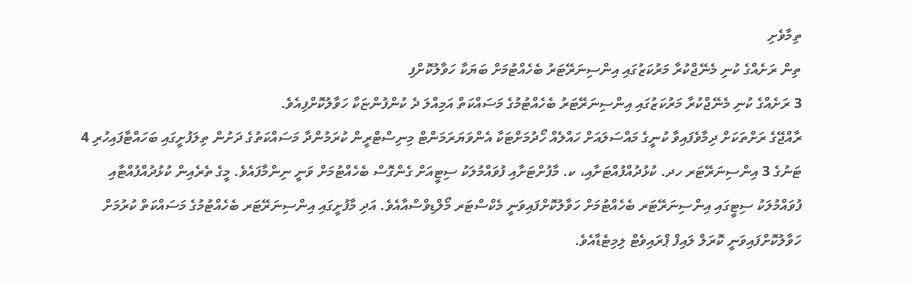ތިމާވެށި
ތިން ރަށެއްގެ ކުނި މެނޭޖްކުރާ މަރުކަޒުގައި އިންސިނަރޭޓަރު ބެހެއްޓުމަށް ބަޔަކާ ހަވާލުކޮށްފި
3 ރަށެއްގެ ކުނި މެނޭޖްކުރާ މަރުކަޒުގައި އިންސިނަރޭޓަރު ބެހެއްޓުމުގެ މަސައްކަތް އަމިއްލަ ދެ ކުންފުންޏަކާ ހަވާލުކޮށްފިއެވެ.
ރާއްޖޭގެ ރަށްތަކަށް ދިމާވެފައިވާ ކުނީގެ މައްސަލައަށް ހައްލެއް ހޯދުމަށްޓަކާ އެންވަޔަރަމަންޓް މިނިސްޓްރީން ކުރަމުންދާ މަސައްކަތުގެ ދަށުން ތިލަފުށީގައި ބަހައްޓާފައިހުރި 4 ޓަނުގެ 3 އިންސިނަރޭޓަރ ހދ. ކުޅުދުއްފުއްޓަށާއި، ކ. މާފުށްޓަށާއި ފުވައްމުލަކު ސިޓީއަށް ގެންގޮސް ބެހެއްޓުމަށް ވަނީ ނިންމާފައެވެ. މީގެ ތެރެއިން ކުޅުދުއްފުއްޓާއި ފުވައްމުލަކު ސިޓީގައި އިންސިނަރޭޓަރ ބެހެއްޓުމަށް ހަވާލުކޮށްފައިވަނީ މެކްސްޓަރ މޯލްޑިވްސްއާއެވެ. އަދި މާފުށީގައި އިންސިނަރޭޓަރ ބެހެއްޓުމުގެ މަސައްކަތް ކުރުމަށް ހަވާލުކޮށްފައިވަނީ ކޮރަލް ލައިފް ޕްރައިވެޓް ލިމިޓެޑާއެވެ.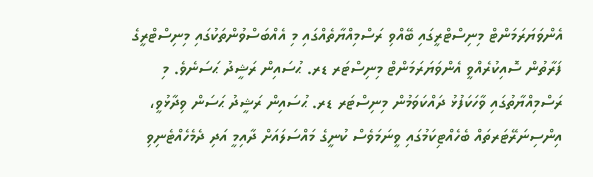އެންވަޔަރަމަންޓް މިނިސްޓްރީގައި ބޭއްވި ރަސްމިއްޔާތެއްގައި މި އެއްބަސްވުންތަކުގައި މިނިސްޓްރީގެ ފަރާތުން ސޮއިކުރެއްވީ އެންވަޔަރަމަންޓް މިނިސްޓަރ ޑރ. ޙުސައިން ރަޝީދު ޙަސަނެވެ. މި ރަސްމިއްޔާތުގައި ވާހަކަފުޅު ދައްކަވަމުން މިނިސްޓަރ ޑރ. ޙުސައިން ރަޝީދު ޙަސަން ވިދާޅުވީ، އިންސިނަރޭޓަރތައް ބެހެއްޓިކަމުގައި ވީނަމަވެސް ކުނީގެ މައްސަލައަށް ދާއިމީ އަދި ދެމެހެއްޓެނިވި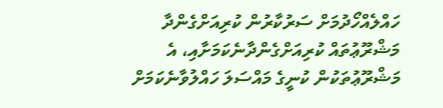ހައްލެއްހޯދުމަށް ސަރުކާރުން ކުރިއަށްގެންދާ މަޝްރޫޢުތައް ކުރިއަށްގެންދާނެކަމަށާއި، އެ މަޝްރޫޢުތަކުން ކުނީގެ މައްސަލަ ހައްލުވާނެކަމަށް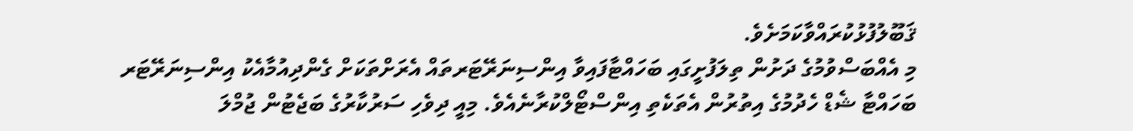ޤަބޫލުފުޅުކުރައްވާކަމަށެވެ.
މި އެއްބަސްވުމުގެ ދަށުން ތިލަފުށީގައި ބަހައްޓާފައިވާ އިންސިނަރޭޓަރތައް އެރަށްތަކަށް ގެންދިއުމާއެކު އިންސިނަރޭޓަރ ބަހައްޓާ ޝެޑް ހެދުމުގެ އިތުރުން އެތަކެތި އިންސްޓޯލްކުރާނެއެވެ. މިއީ ދިވެހި ސަރުކާރުގެ ބަޖެޓުން ޖުމްލަ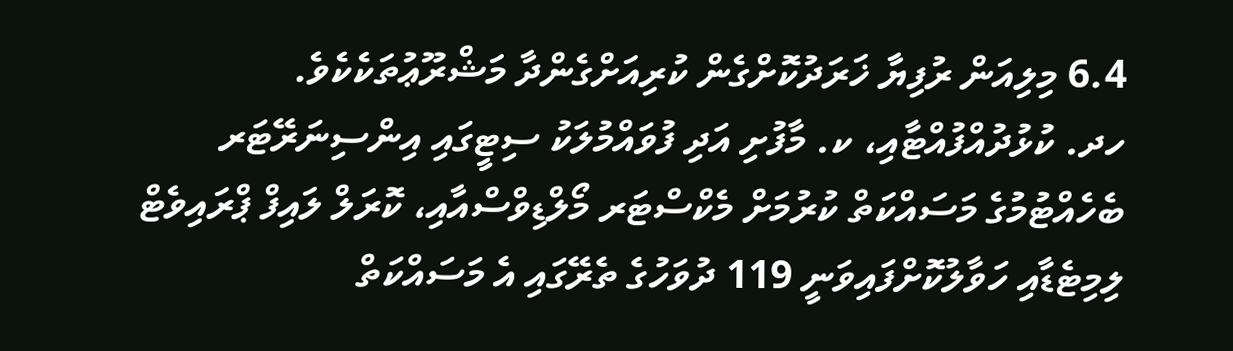6.4 މިލިއަން ރުފިޔާ ޚަރަދުކޮށްގެން ކުރިއަށްގެންދާ މަޝްރޫޢުތަކެކެވެ.
ހދ. ކުޅުދުއްފުއްޓާއި، ކ. މާފުށި އަދި ފުވައްމުލަކު ސިޓީގައި އިންސިނަރޭޓަރ ބެހެއްޓުމުގެ މަސައްކަތް ކުރުމަށް މެކްސްޓަރ މޯލްޑިވްސްއާއި، ކޮރަލް ލައިފް ޕްރައިވެޓް ލިމިޓެޑާއި ހަވާލުކޮށްފައިވަނީ 119 ދުވަހުގެ ތެރޭގައި އެ މަސައްކަތް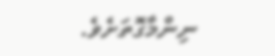ނިންމާގޮތަށެވެ.